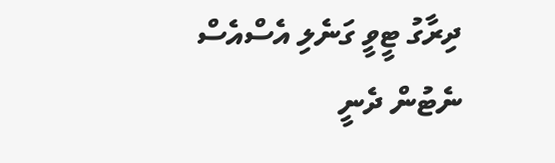ދިރާގު ޓީވީ ގަނެލި އެސްއެސް ނެޓުން ދެނީ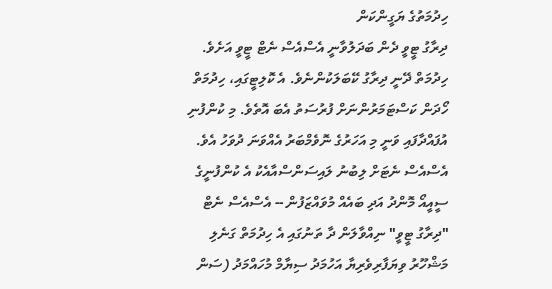ހިދުމަތުގެ ޔަގީންކަން
ދިރާގު ޓީވީ ދެން ބަދަލުވާނީ އެސްއެސް ނެޓް ޓީވީ އަށެވެ. ހިދުމަތް ދޭނީ ދިރާގު ކޭބަލަކުންނެވެ. އެ ކޮލިޓީގައި، ހިދުމަތް ހޯދަން ކަސްޓަމަރުންނަށް ފުރުސަތު އެބަ އޮތެވެ. މި ކުންފުނި އުފައްދާފައި ވަނީ މި އަހަރުގެ ނޮވެމްބަރު އެއްވަނަ ދުވަހު އެވެ.
އެސްއެސް ނެޓަށް ލިބުނު ލައިސަންސްއާއެކު އެ ކުންފުނީގެ ސީއީއޯ މޮންދު އަދި ބައެއް މުވައްޒަފުން -- އެސްއެސް ނެޓް
"ދިރާގު ޓީވީ" ނިއްވާލަން ދާ ތަނުގައި އެ ހިދުމަތް ގަނެލި މަޝްހޫރު ވިޔަފާރިވެރިޔާ އަހުމަދު ސިޔާމް މުހައްމަދު (ސަން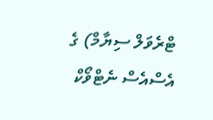ޓްރެވަލް ސިޔާމް) ގެ އެސްއެސް ނެޓްވޯކް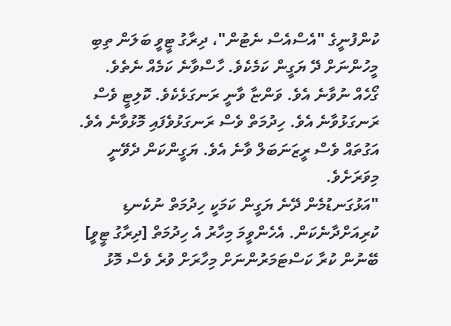ކުންފުނީގެ "އެސްއެސް ނެޓުން"، ދިރާގު ޓީވީ ބަލަން ތިބި މީހުންނަށް ދޭ ޔަގީން ކަމެކެވެ. ހާސްވާނެ ކަމެއް ނެތެވެ. ގޯހެއް ނުވާނެ އެވެ. ވަންޏާ ވާނީ ރަނގަޅެކެވެ. ކޮލިޓީ ވެސް ރަނގަޅުވާނެ އެވެ. ހިދުމަތް ވެސް ރަނގަޅުވެފައި މޮޅުވާނެ އެވެ. އަގުތައް ވެސް ރީޒަނަބަލް ވާނެ އެވެ. ޔަގީންކަން ދެވޭނީ މިވަރަށެވެ.
"އަޅުގަނޑުމެން ދޭނެ ޔަގީން ކަމަކީ ހިދުމަތް ނުކެނޑި ކުރިއަށްދާނެކަން. އެހެންވީމަ މިހާރު އެ ހިދުމަތް [ދިރާގު ޓީވީ] ބޭނުން ކުރާ ކަސްޓަމަރުންނަށް މިހާރަށް ވުރެ ވެސް މޮޅު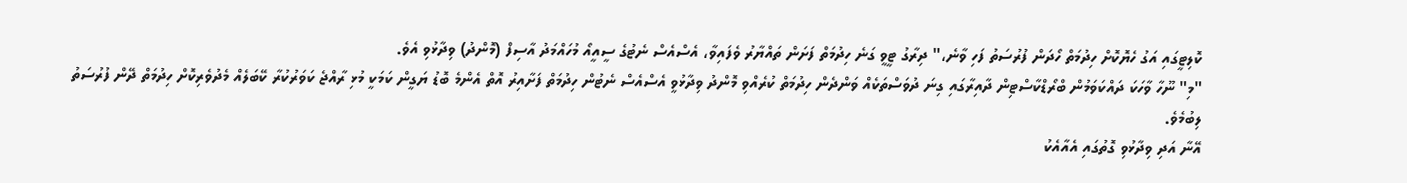ކޮލިޓީގައި އަގު ހެޔޮކޮށް ހިދުމަތް ހޯދަން ފުރުސަތު ފަހި ވާނެ،" ދިރާގު ޓީވީ ގަނެ ހިދުމަތް ފަށަން ތައްޔާރު ވެފައިވާ، އެސްއެސް ނެޓުގެ ސީއީއޯ މުހައްމަދު އާސިފް (މޮންދު) ވިދާޅުވި އެވެ.
"މި" ނޫހާ ވާހަކަ ދައްކަވަމުން ބްރޯޑްކާސްޓިން ދާއިރާގައި ގިނަ ދުވަސްތަކެއް ވަންދެން ހިދުމަތް ކުރެއްވި މޮންދު ވިދާޅުވީ އެސްއެސް ނެޓުން ހިދުމަތް ފަށާއިރު އޮތް އެންމެ ބޮޑު ޔަގީން ކަމަކީ މުޅި ރާއްޖެ ކަވަރުކުރާ ކޭބަލެއް މެދުވެރިކޮށް ހިދުމަތް ދޭން ފުރުސަތު ލިބުމެވެ.
އޭނާ އަދި ވިދާޅުވި ގޮތުގައި އެއާއެކު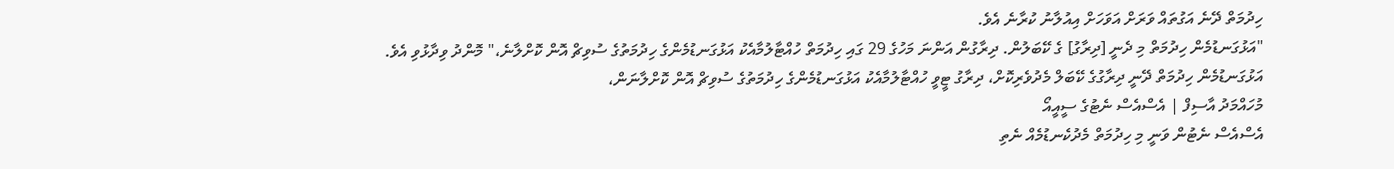ހިދުމަތް ދޭނެ އަގުތައް ވަރަށް އަވަހަށް އިއުލާނު ކުރާނެ އެވެ.
"އަޅުގަނޑުމެން ހިދުމަތް މި ދެނީ [ދިރާގު] ގެ ކޭބަލުން. ދިރާގުން އަންނަ މަހުގެ 29 ގައި ހިދުމަތް ހުއްޓާލުމާއެކު އަޅުގަނޑުމެންގެ ހިދުމަތުގެ ސުވިޗް އޮން ކޮށްލާނެ،" މޮންދު ވިދާޅުވި އެވެ.
އަޅުގަނޑުމެން ހިދުމަތް ދޭނީ ދިރާގުގެ ކޭބަލް މެދުވެރިކޮށް، ދިރާގު ޓީވީ ހުއްޓާލުމާއެކު އަޅުގަނޑުމެންގެ ހިދުމަތުގެ ސުވިޗް އޮން ކޮށްލާނަން،
މުހައްމަދު އާސިފް | އެސްއެސް ނެޓުގެ ސީއީއޯ
އެސްއެސް ނެޓުން ވަނީ މި ހިދުމަތް މެދުކެނޑުމެއް ނެތި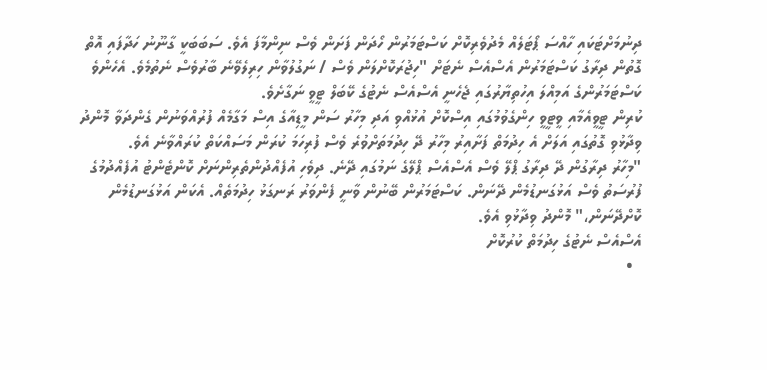ދިނުމަށްޓަކައި ހާއްސަ ޕޯޓަލެއް މެދުވެރިކޮށް ކަސްޓަމަރުން ހޯދަން ފަށަން ވެސް ނިންމާފަ އެވެ. ސަބަބަކީ ގާނޫނު ހަދާފައި އޮތް ގޮތުން ދިރާގު ކަސްޓަމަރުން އެސްއެސް ނެޓަށް "ހިޖުރަކޮށްލަން ވެސް / ނަގުލުވާން ހިރިލެވޭނެ ބާރުވެސް ނެތުމެވެ. އެހެންވެ ކަސްޓަމަރުންގެ އަމިއްލަ އިހުތިޔާރުގައި ޖެހެނީ އެސްއެސް ނެޓުގެ ކޭބަލް ޓީވީ ނަގާށެވެ.
ކުރިން ޓީވީއެމާއި ވީޓީވީ ހިންގެވުމުގައި އިސްކޮށް އުޅުއްވި އަދި މިހާރު ސަން މީޑިއާގެ އިސް މަގާމެއް ފުރުއްވަނުން ގެންދަވާ މޮންދު ވިދާޅުވި ގޮތުގައި އަލަށް އެ ހިދުމަތް ފަށާއިރު މިހާރު ދޭ ހިދުމަތަށްވުރެ ވެސް ފުރިހަމަ ކުރަން މަސައްކަތް ކުރައްވާނެ އެވެ.
"މިހާރު ދިރާގުން ދޭ ދިރާގު ޕްލޭ ވެސް އެސްއެސް ޕްލޭގެ ނަމުގައި ދޭނެ. ދިވެހި އުފެއްދުންތެރިންނަށް ކޮންޓެންޓު އުފެއްދުމުގެ ފުރުސަތު ވެސް އަޅުގަނޑުމެން ދޭނަން. ކަސްޓަމަރުން ބޭނުން ވާނީ ފެންވަރު ރަނގަޅު ހިދުމަތެއް. އެކަން އަޅުގަނޑުމެން ކޮށްދޭނަން،" މޮންދު ވިދާޅުވި އެވެ.
އެސްއެސް ނެޓުގެ ހިދުމަތް ކުރުކޮށް
  •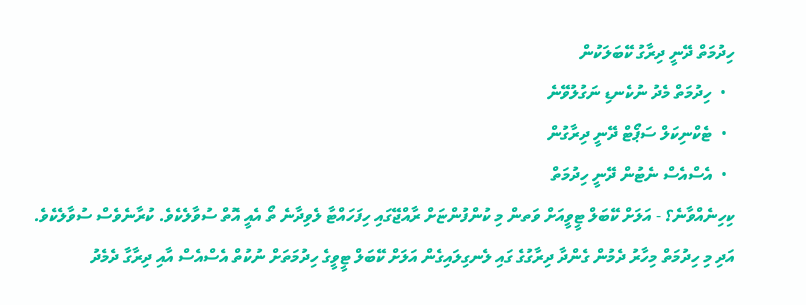ހިދުމަތް ދޭނީ ދިރާގު ކޭބަލަކުން
  •  ހިދުމަތް މެދު ނުކެނޑި ނަގުލުވޭނެ
  •  ޓެކްނިކަލް ސަޕޯޓް ދޭނީ ދިރާގުން
  •  އެސްއެސް ނެޓުން ދޭނީ ހިދުމަތް
ކިހިނެއްވާނެ؟ - އަލަށް ކޭބަލް ޓީވީއަށް ވަތން މި ކުންފުންޏަށް ރާއްޖޭގައި ހިފަހައްޓާ ލެވިދާނެ ތޯ އެއީ އޮތް ސުވާލެކެވެ. ކުރާނެވެސް ސުވާލެކެވެ.
އަދި މި ހިދުމަތް މިހާރު ދެމުން ގެންދާ ދިރާގުގެ ގައި ލެނގިލައިގެން އަލަށް ކޭބަލް ޓީވީގެ ހިދުމަތަށް ނުކުތް އެސްއެސް އާއި ދިރާގާ ދެމެދު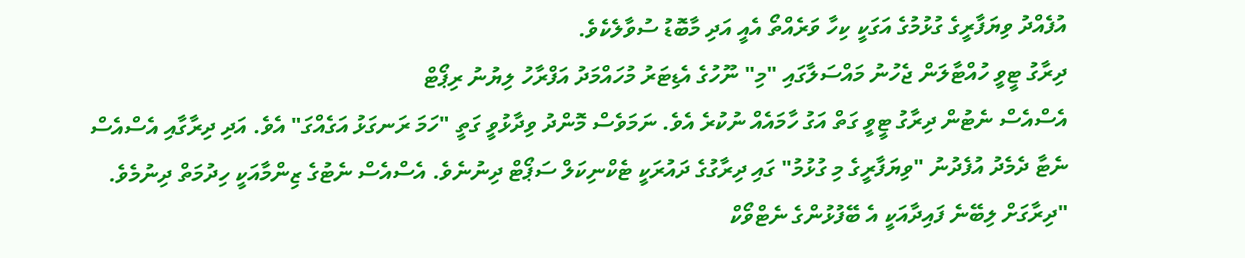އުފެއްދު ވިޔަފާރީގެ ގުޅުމުގެ އަގަކީ ކިހާ ވަރެއްތޯ އެއީ އަދި މާބޮޑު ސުވާލެކެވެ.
ދިރާގު ޓީވީ ހުއްޓާލަން ޖެހުނު މައްސަލާގައި "މި" ނޫހުގެ އެޑިޓަރު މުހައްމަދު އަފްރާހު ލިޔުނު ރިޕޯޓް
އެސްއެސް ނެޓުން ދިރާގު ޓީވީ ގަތް އަގު ހާމައެއް ނުކުރެ އެވެ. ނަމަވެސް މޮންދު ވިދާޅުވީ ގަތީ "ހަމަ ރަނގަޅު އަގެއްގަ" އެވެ. އަދި ދިރާގާއި އެސްއެސް ނެޓާ ދެމެދު އުފެދުނު "ވިޔަފާރީގެ މި ގުޅުމު" ގައި ދިރާގުގެ ދައުރަކީ ޓެކްނިކަލް ސަޕޯޓް ދިނުނެވެ. އެސްއެސް ނެޓުގެ ޒިންމާއަކީ ހިދުމަތް ދިނުމެވެ.
"ދިރާގަށް ލިބޭނެ ފައިދާއަކީ އެ ބޭފުޅުންގެ ނެޓްވޯކް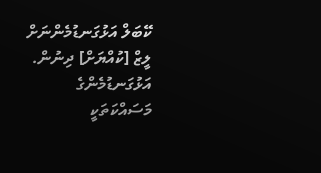ކޭބަލް އަޅުގަނޑުމެންނަށް ލީޒް [ކުއްޔަށް] ދިނުން. އަޅުގަނޑުމެންގެ މަސައްކަތަކީ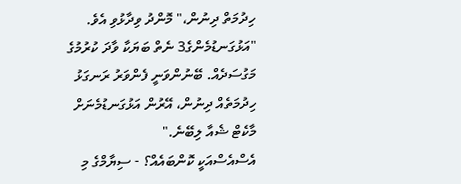ހިދުމަތް ދިނުން،" މޮންދު ވިދާޅުވި އެވެ. "އަޅުގަނޑުމެންގެ3 ނެތް ބަޔަކާ ވާދަ ކުރުމުގެ މަގުސަދެއް. ބޭނުންވަނީ ފެންވަރު ރަނގަޅު ހިދުމަތެއް ދިނުން، އޭރުން އަޅުގަނޑުމެނަށް މާކެޓް ޝެއާ ލިބޭނެ."
އެސްއެސްއަކީ ކޮންބައެއް؟ - ސިޔާމްގެ މި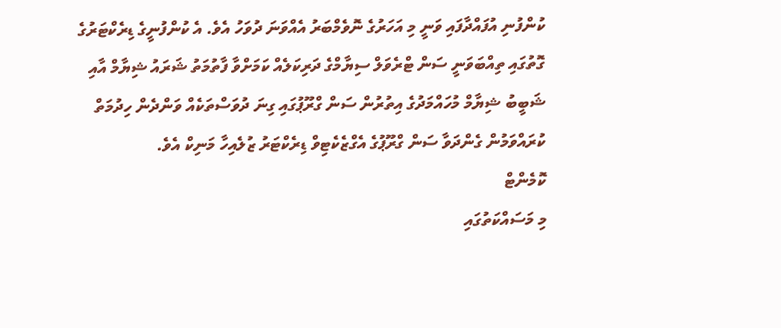ކުންފުނި އުފައްދާފައި ވަނީ މި އަހަރުގެ ނޮވެމްބަރު އެއްވަނަ ދުވަހު އެވެ. އެ ކުންފުނީގެ ޑިރެކްޓަރުގެ ގޮތުގައި ތިއްބަވަނީ ސަން ޓްރެވަލް ސިޔާމްގެ ދަރިކަލެއް ކަމަށްވާ ފާތުމަތު ޝަރައު ޝިޔާމް އާއި ޝަބީބު ޝިޔާމް މުހައްމަދުގެ އިތުރުން ސަން ގްރޫޕުގައި ގިނަ ދުވަސްތަކެއް ވަންދެން ހިދުމަތް ކުރައްވަމުން ގެންދަވާ ސަން ގްރޫޕުގެ އެގްޒެކެޓިވް ޑިރެކްޓަރު ޒުލެއިހާ މަނިކް އެވެ.
ކޮމެންޓް
މި މަސައްކަތުގައި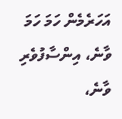އަހަރެމެން ހަމަ ހަމަ ވާނެ، އިންސާފުވެރި ވާނެ،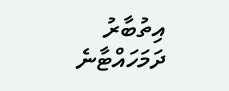އިތުބާރު ދަމަހައްޓާނެ